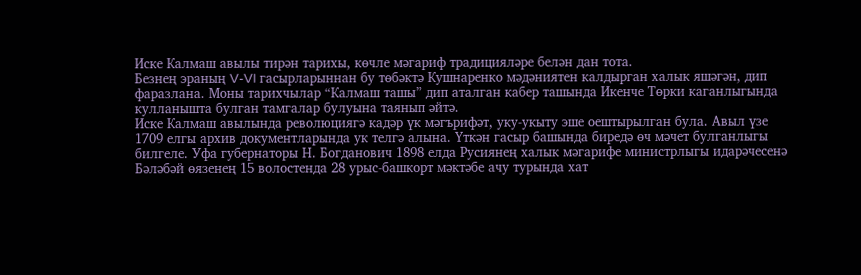Иске Калмаш авылы тирән тарихы, көчле мәгариф традицияләре белән дан тота.
Безнең эраның V-VI гасырларыннан бу төбәктә Кушнаренко мәдәниятен калдырган халык яшәгән, дип фаразлана. Моны тарихчылар “Калмаш ташы” дип аталган кабер ташында Икенче Төрки каганлыгында кулланышта булган тамгалар булуына таянып әйтә.
Иске Калмаш авылында революциягә кадәр үк мәгърифәт, уку-укыту эше оештырылган була. Авыл үзе 1709 елгы архив документларында ук телгә алына. Үткән гасыр башында биредә өч мәчет булганлыгы билгеле. Уфа губернаторы Н. Богданович 1898 елда Русиянең халык мәгарифе министрлыгы идарәчесенә Бәләбәй өязенең 15 волостенда 28 урыс-башкорт мәктәбе ачу турында хат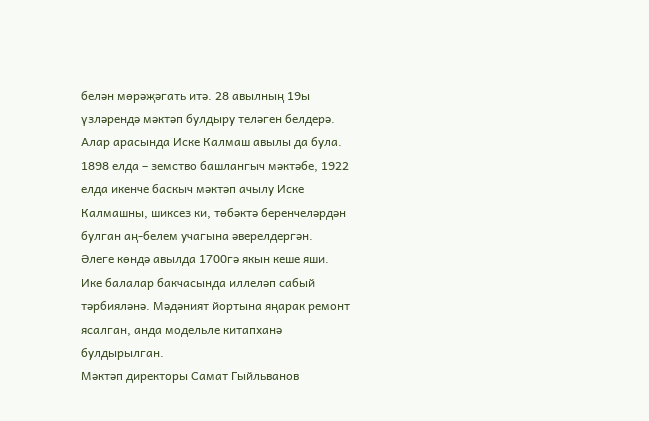белән мөрәҗәгать итә. 28 авылның 19ы үзләрендә мәктәп булдыру теләген белдерә. Алар арасында Иске Калмаш авылы да була.
1898 елда – земство башлангыч мәктәбе, 1922 елда икенче баскыч мәктәп ачылу Иске Калмашны, шиксез ки, төбәктә беренчеләрдән булган аң-белем учагына әверелдергән.
Әлеге көндә авылда 1700гә якын кеше яши. Ике балалар бакчасында иллеләп сабый тәрбияләнә. Мәдәният йортына яңарак ремонт ясалган, анда модельле китапханә булдырылган.
Мәктәп директоры Самат Гыйльванов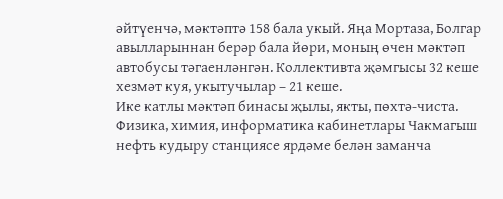әйтүенчә, мәктәптә 158 бала укый. Яңа Мортаза, Болгар авылларыннан берәр бала йөри, моның өчен мәктәп автобусы тәгаенләнгән. Коллективта җәмгысы 32 кеше хезмәт куя, укытучылар – 21 кеше.
Ике катлы мәктәп бинасы җылы, якты, пөхтә-чиста. Физика, химия, информатика кабинетлары Чакмагыш нефть кудыру станциясе ярдәме белән заманча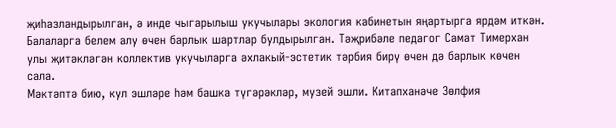җиһазландырылган, ә инде чыгарылыш укучылары экология кабинетын яңартырга ярдәм иткән. Балаларга белем алу өчен барлык шартлар булдырылган. Тәҗрибәле педагог Самат Тимерхан улы җитәкләгән коллектив укучыларга әхлакый-эстетик тәрбия бирү өчен дә барлык көчен сала.
Мәктәптә бию, кул эшләре һәм башка түгәрәкләр, музей эшли. Китапханәче Зөлфия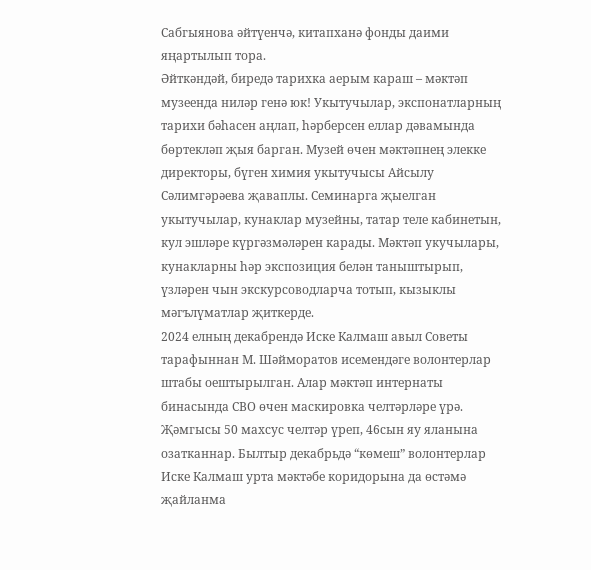Сабгыянова әйтүенчә, китапханә фонды даими яңартылып тора.
Әйткәндәй, биредә тарихка аерым караш – мәктәп музеенда ниләр генә юк! Укытучылар, экспонатларның тарихи бәһасен аңлап, һәрберсен еллар дәвамында бөртекләп җыя барган. Музей өчен мәктәпнең элекке директоры, бүген химия укытучысы Айсылу Сәлимгәрәева җаваплы. Семинарга җыелган укытучылар, кунаклар музейны, татар теле кабинетын, кул эшләре күргәзмәләрен карады. Мәктәп укучылары, кунакларны һәр экспозиция белән таныштырып, үзләрен чын экскурсоводларча тотып, кызыклы мәгълүматлар җиткерде.
2024 елның декабрендә Иске Калмаш авыл Советы тарафыннан М. Шәйморатов исемендәге волонтерлар штабы оештырылган. Алар мәктәп интернаты бинасында СВО өчен маскировка челтәрләре үрә. Җәмгысы 50 махсус челтәр үреп, 46сын яу яланына озатканнар. Былтыр декабрьдә “көмеш” волонтерлар Иске Калмаш урта мәктәбе коридорына да өстәмә җайланма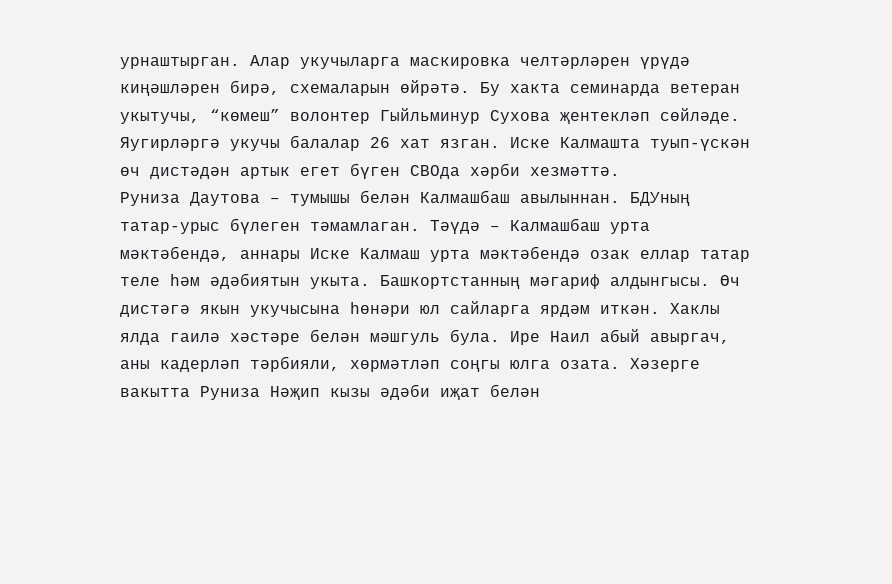урнаштырган. Алар укучыларга маскировка челтәрләрен үрүдә киңәшләрен бирә, схемаларын өйрәтә. Бу хакта семинарда ветеран укытучы, “көмеш” волонтер Гыйльминур Сухова җентекләп сөйләде. Яугирләргә укучы балалар 26 хат язган. Иске Калмашта туып-үскән өч дистәдән артык егет бүген СВОда хәрби хезмәттә.
Руниза Даутова – тумышы белән Калмашбаш авылыннан. БДУның татар-урыс бүлеген тәмамлаган. Тәүдә – Калмашбаш урта мәктәбендә, аннары Иске Калмаш урта мәктәбендә озак еллар татар теле һәм әдәбиятын укыта. Башкортстанның мәгариф алдынгысы. Өч дистәгә якын укучысына һөнәри юл сайларга ярдәм иткән. Хаклы ялда гаилә хәстәре белән мәшгуль була. Ире Наил абый авыргач, аны кадерләп тәрбияли, хөрмәтләп соңгы юлга озата. Хәзерге вакытта Руниза Нәҗип кызы әдәби иҗат белән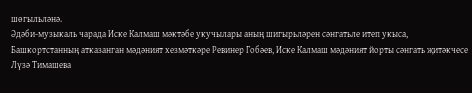шөгыльләнә.
Әдәби-музыкаль чарада Иске Калмаш мәктәбе укучылары аның шигырьләрен сәнгатьле итеп укыса, Башкортстанның атказанган мәдәният хезмәткәре Ревинер Гобәев, Иске Калмаш мәдәният йорты сәнгать җитәкчесе Лүзә Тимашева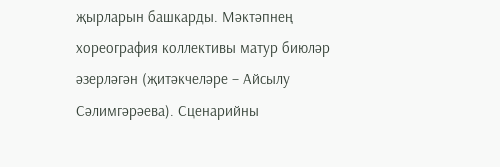җырларын башкарды. Мәктәпнең хореография коллективы матур биюләр әзерләгән (җитәкчеләре – Айсылу Сәлимгәрәева). Сценарийны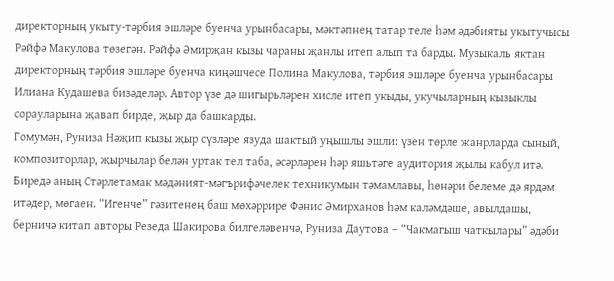директорның укыту-тәрбия эшләре буенча урынбасары, мәктәпнең татар теле һәм әдәбияты укытучысы Рәйфә Макулова төзегән. Рәйфә Әмирҗан кызы чараны җанлы итеп алып та барды. Музыкаль яктан директорның тәрбия эшләре буенча киңәшчесе Полина Макулова, тәрбия эшләре буенча урынбасары Илиана Кудашева бизәделәр. Автор үзе дә шигырьләрен хисле итеп укыды, укучыларның кызыклы сорауларына җавап бирде, җыр да башкарды.
Гомумән, Руниза Нәҗип кызы җыр сүзләре язуда шактый уңышлы эшли: үзен төрле жанрларда сыный, композиторлар, җырчылар белән уртак тел таба, әсәрләрен һәр яшьтәге аудитория җылы кабул итә. Биредә аның Стәрлетамак мәдәният-мәгърифәчелек техникумын тәмамлавы, һөнәри белеме дә ярдәм итәдер, мөгаен. “Игенче” гәзитенең баш мөхәррире Фәнис Әмирханов һәм каләмдәше, авылдашы, берничә китап авторы Резеда Шакирова билгеләвенчә, Руниза Даутова – “Чакмагыш чаткылары” әдәби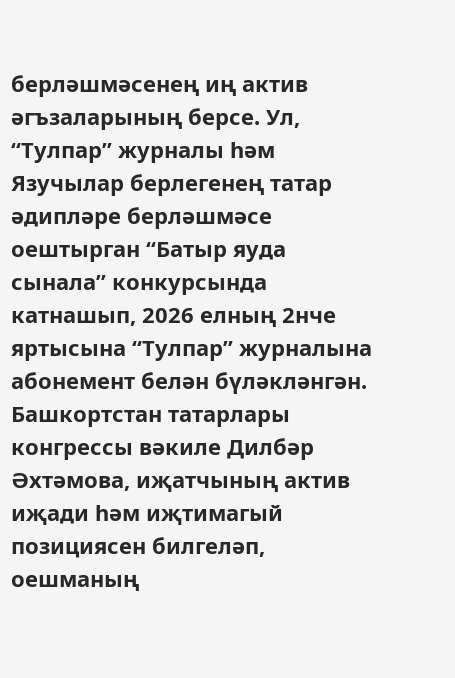берләшмәсенең иң актив әгъзаларының берсе. Ул, “Тулпар” журналы һәм Язучылар берлегенең татар әдипләре берләшмәсе оештырган “Батыр яуда сынала” конкурсында катнашып, 2026 елның 2нче яртысына “Тулпар” журналына абонемент белән бүләкләнгән. Башкортстан татарлары конгрессы вәкиле Дилбәр Әхтәмова, иҗатчының актив иҗади һәм иҗтимагый позициясен билгеләп, оешманың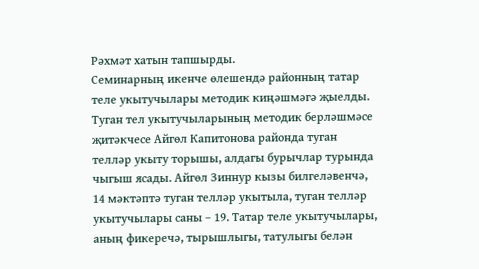Рәхмәт хатын тапшырды.
Семинарның икенче өлешендә районның татар теле укытучылары методик киңәшмәгә җыелды. Туган тел укытучыларының методик берләшмәсе җитәкчесе Айгөл Капитонова районда туган телләр укыту торышы, алдагы бурычлар турында чыгыш ясады. Айгөл Зиннур кызы билгеләвенчә, 14 мәктәптә туган телләр укытыла, туган телләр укытучылары саны – 19. Татар теле укытучылары, аның фикеречә, тырышлыгы, татулыгы белән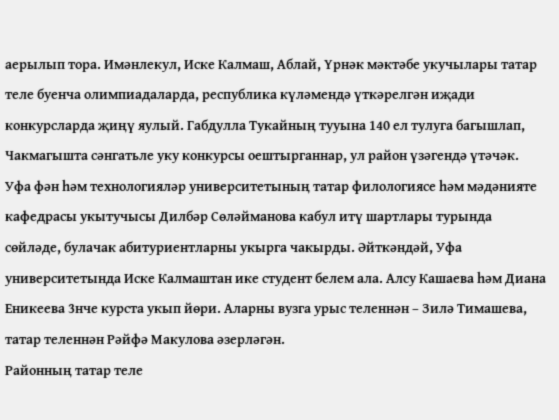аерылып тора. Имәнлекул, Иске Калмаш, Аблай, Үрнәк мәктәбе укучылары татар теле буенча олимпиадаларда, республика күләмендә үткәрелгән иҗади конкурсларда җиңү яулый. Габдулла Тукайның тууына 140 ел тулуга багышлап, Чакмагышта сәнгатьле уку конкурсы оештырганнар, ул район үзәгендә үтәчәк.
Уфа фән һәм технологияләр университетының татар филологиясе һәм мәдәнияте кафедрасы укытучысы Дилбәр Сөләйманова кабул итү шартлары турында сөйләде, булачак абитуриентларны укырга чакырды. Әйткәндәй, Уфа университетында Иске Калмаштан ике студент белем ала. Алсу Кашаева һәм Диана Еникеева 3нче курста укып йөри. Аларны вузга урыс теленнән – Зилә Тимашева, татар теленнән Рәйфә Макулова әзерләгән.
Районның татар теле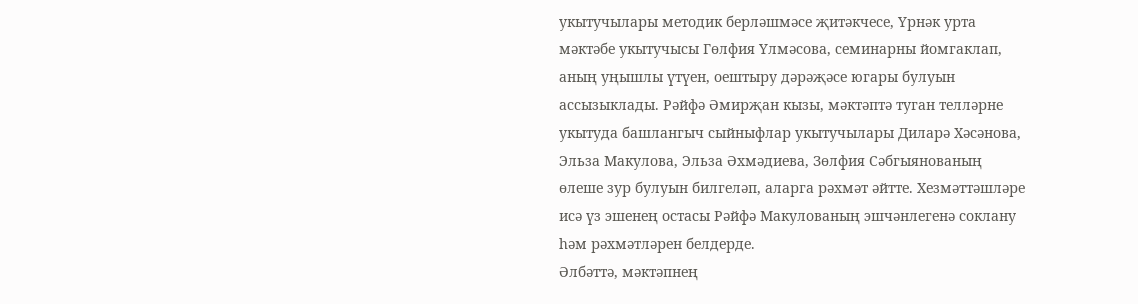укытучылары методик берләшмәсе җитәкчесе, Үрнәк урта мәктәбе укытучысы Гөлфия Үлмәсова, семинарны йомгаклап, аның уңышлы үтүен, оештыру дәрәҗәсе югары булуын ассызыклады. Рәйфә Әмирҗан кызы, мәктәптә туган телләрне укытуда башлангыч сыйныфлар укытучылары Диларә Хәсәнова, Эльза Макулова, Эльза Әхмәдиева, Зөлфия Сәбгыянованың өлеше зур булуын билгеләп, аларга рәхмәт әйтте. Хезмәттәшләре исә үз эшенең остасы Рәйфә Макулованың эшчәнлегенә соклану һәм рәхмәтләрен белдерде.
Әлбәттә, мәктәпнең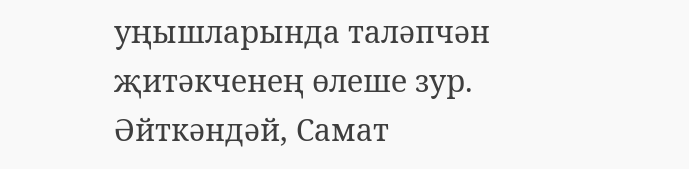уңышларында таләпчән җитәкченең өлеше зур. Әйткәндәй, Самат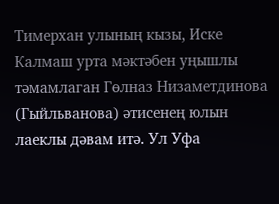Тимерхан улының кызы, Иске Калмаш урта мәктәбен уңышлы тәмамлаган Гөлназ Низаметдинова (Гыйльванова) әтисенең юлын лаеклы дәвам итә. Ул Уфа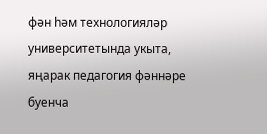фән һәм технологияләр университетында укыта, яңарак педагогия фәннәре буенча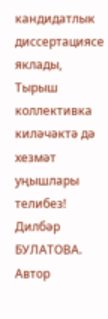кандидатлык диссертациясе яклады,
Тырыш коллективка киләчәктә дә хезмәт уңышлары телибез!
Дилбәр БУЛАТОВА.
Автор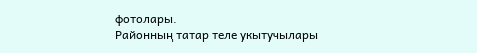фотолары.
Районның татар теле укытучылары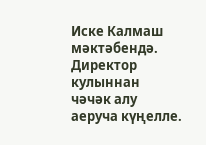Иске Калмаш мәктәбендә.
Директор кулыннан чәчәк алу аеруча күңелле.